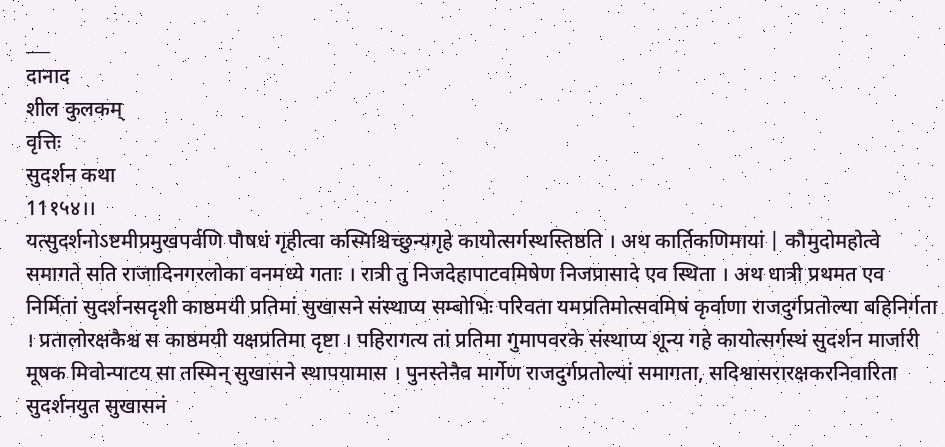___
दानाद
शील कुलकम्
वृत्तिः
सुदर्शन कथा
11१५४।।
यत्सुदर्शनोऽष्टमीप्रमुखपर्वणि पौषधं गृहीत्वा कस्मिश्चिच्छुन्यगृहे कायोत्सर्गस्थस्तिष्ठति । अथ कार्तिकणिमायां | कौमुदोमहोत्वे समागते सति राजादिनगरलोका वनमध्ये गताः । रात्री तु निजदेहापाटवमिषेण निजप्रासादे एव स्थिता । अथ धात्री प्रथमत एव निर्मितां सुदर्शनसदृशी काष्ठमयी प्रतिमां सुखासने संस्थाप्य सम्बोभिः परिवता यमप्रतिमोत्सवमिषं कृर्वाणा राजदुर्गप्रतोल्या बहिनिर्गता । प्रतालोरक्षकैश्च स काष्ठमयी यक्षप्रतिमा दृष्टा । पहिरागत्य तां प्रतिमा गुमापवरके संस्थाप्य शून्य गहे कायोत्सर्गस्थं सुदर्शन मार्जारी मूषक मिवोन्पाटय सा तस्मिन् सुखासने स्थापयामास । पुनस्तेनैव मार्गेण राजदुर्गप्रतोल्यां समागता, सदिश्वासरारक्षकरनिवारिता सुदर्शनयुत सुखासनं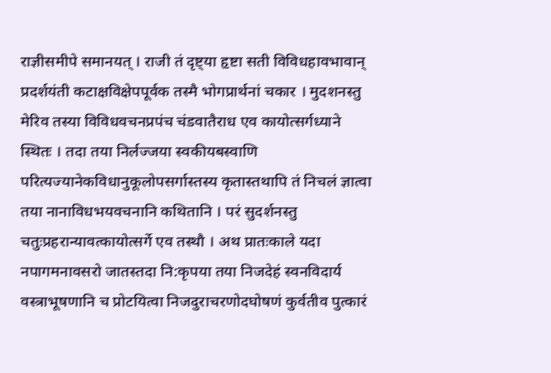राज्ञीसमीपे समानयत् । राजी तं दृष्ट्या हृष्टा सती विविधहावभावान् प्रदर्शयंती कटाक्षविक्षेपपूर्वक तस्मै भोगप्रार्थनां चकार । मुदशनस्तु मेरिव तस्या विविधवचनप्रपंच चंडवातैराध एव कायोत्सर्गध्याने स्थितः । तदा तया निर्लज्जया स्वकीयबस्वाणि परित्यज्यानेकविधानुकूलोपसर्गास्तस्य कृतास्तथापि तं निचलं ज्ञात्वा तया नानाविधभयवचनानि कथितानि । परं सुदर्शनस्तु चतुःप्रहरान्यावत्कायोत्सर्गे एव तस्थौ । अथ प्रातःकाले यदा नपागमनावसरो जातस्तदा नि:कृपया तया निजदेहं स्वनविदार्य वस्त्राभूषणानि च प्रोटयित्वा निजदुराचरणोदघोषणं कुर्वतीव पुत्कारं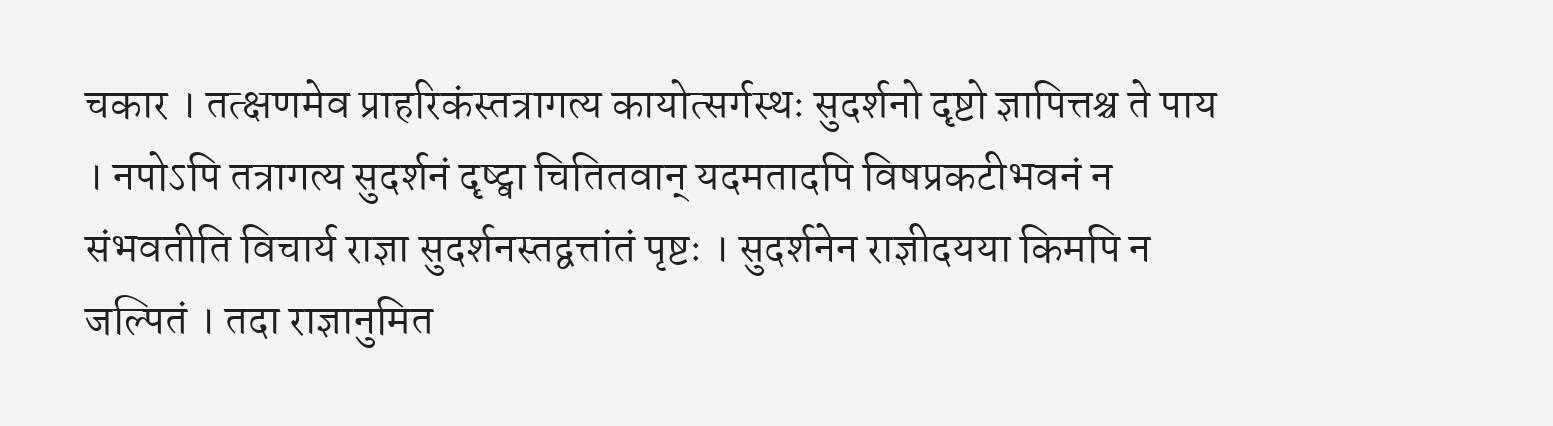चकार । तत्क्षणमेव प्राहरिकंस्तत्रागत्य कायोत्सर्गस्थः सुदर्शनो दृष्टो ज्ञापित्तश्च ते पाय । नपोऽपि तत्रागत्य सुदर्शनं दृष्ट्वा चितितवान् यदमतादपि विषप्रकटीभवनं न संभवतीति विचार्य राज्ञा सुदर्शनस्तद्वत्तांतं पृष्टः । सुदर्शनेन राज्ञीदयया किमपि न जल्पितं । तदा राज्ञानुमित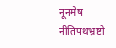नूनमेष नीतिपथभ्रष्टो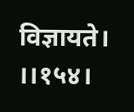विज्ञायते।
।।१५४।